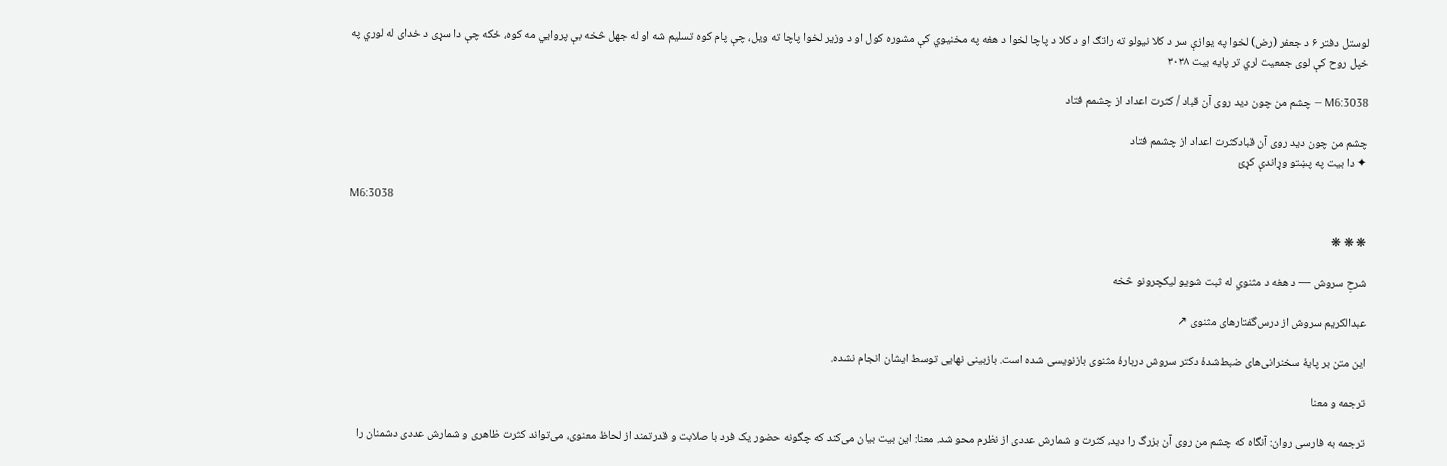لوستل دفتر ۶ د جعفر (رض) لخوا په یوازې سر د کلا نیولو ته راتګ او د کلا د پاچا لخوا د هغه په مخنیوي کې مشوره کول او د وزیر لخوا پاچا ته ویل، چې پام کوه تسلیم شه او له جهل څخه بې پروایي مه کوه، ځکه چې دا سړی د خدای له لوري په خپل روح کې لوی جمعیت لري تر پایه بيت ۳۰۳۸

M6:3038 — چشم من چون دید روی آن قباد / کثرت اعداد از چشمم فتاد

چشم من چون دید روی آن قبادکثرت اعداد از چشمم فتاد
✦ دا بیت په پښتو وړاندې کړئ

M6:3038

❋ ❋ ❋

شرحِ سروش — د هغه د مثنوي له ثبت شویو لیکچرونو څخه

عبدالکریم سروش از درس‌گفتارهای مثنوی ↗

این متن بر پایهٔ سخنرانی‌های ضبط‌شدهٔ دکتر سروش دربارهٔ مثنوی بازنویسی شده است. بازبینی نهایی توسط ایشان انجام نشده.

ترجمه و معنا

ترجمه به فارسی روان: آنگاه که چشم من روی آن بزرگ را دید، کثرت و شمارش عددی از نظرم محو شد. معنا: این بیت بیان می‌کند که چگونه حضور یک فرد با صلابت و قدرتمند از لحاظ معنوی، می‌تواند کثرت ظاهری و شمارش عددی دشمنان را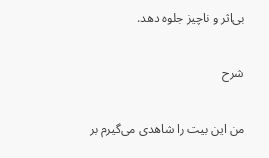بی‌اثر و ناچیز جلوه دهد.

شرح

من این بیت را شاهدی می‌گیرم بر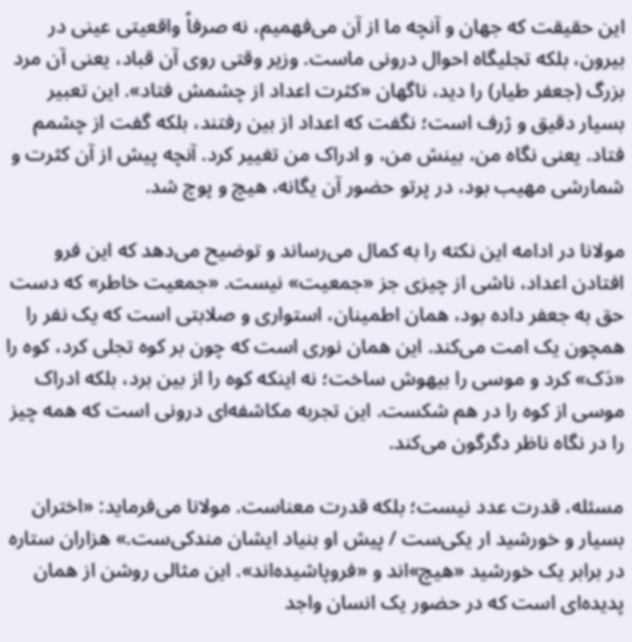این حقیقت که جهان و آنچه ما از آن می‌فهمیم، نه صرفاً واقعیتی عینی در بیرون، بلکه تجلیگاه احوال درونی ماست. وزیر وقتی روی آن قباد، یعنی آن مرد بزرگ (جعفر طیار) را دید، ناگهان «کثرت اعداد از چشمش فتاد». این تعبیر بسیار دقیق و ژرف است؛ نگفت که اعداد از بین رفتند، بلکه گفت از چشمم فتاد. یعنی نگاه من، بینش من، و ادراک من تغییر کرد. آنچه پیش از آن کثرت و شمارشی مهیب بود، در پرتو حضور آن یگانه، هیچ و پوچ شد.

مولانا در ادامه این نکته را به کمال می‌رساند و توضیح می‌دهد که این فرو افتادن اعداد، ناشی از چیزی جز «جمعیت» نیست. «جمعیت خاطر» که دست حق به جعفر داده بود، همان اطمینان، استواری و صلابتی است که یک نفر را همچون یک امت می‌کند. این همان نوری است که چون بر کوه تجلی کرد، کوه را «دَک» کرد و موسی را بیهوش ساخت؛ نه اینکه کوه را از بین برد، بلکه ادراک موسی از کوه را در هم شکست. این تجربه مکاشفه‌ای درونی است که همه چیز را در نگاه ناظر دگرگون می‌کند.

مسئله، قدرت عدد نیست؛ بلکه قدرت معناست. مولانا می‌فرماید: «اختران بسیار و خورشید ار یکی‌ست / پیش او بنیاد ایشان مندکی‌ست.» هزاران ستاره در برابر یک خورشید «هیچ»اند و «فروپاشیده‌اند». این مثالی روشن از همان پدیده‌ای است که در حضور یک انسان واجد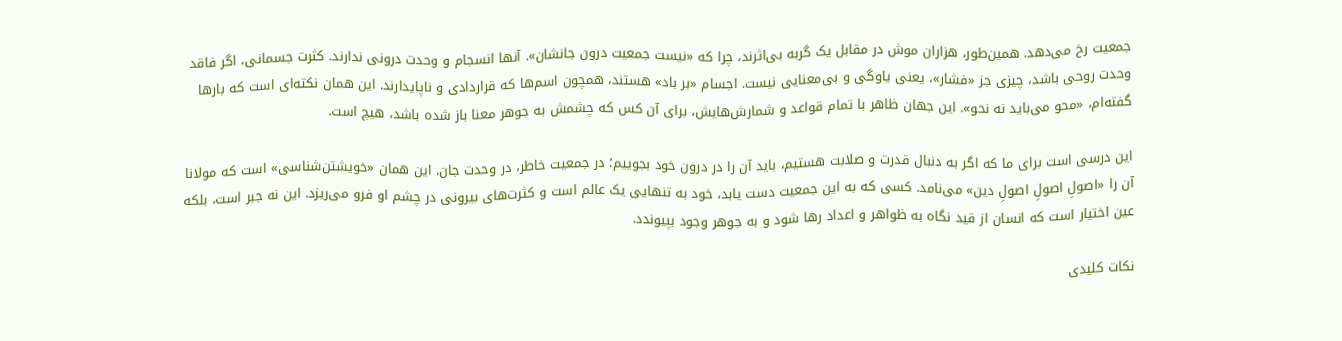جمعیت رخ می‌دهد. همین‌طور، هزاران موش در مقابل یک گربه بی‌اثرند، چرا که «نیست جمعیت درون جانشان». آنها انسجام و وحدت درونی ندارند. کثرت جسمانی، اگر فاقد وحدت روحی باشد، چیزی جز «فشار»، یعنی یاوگی و بی‌معنایی نیست. اجسام «بر باد» هستند، همچون اسم‌ها که قراردادی و ناپایدارند. این همان نکته‌ای است که بارها گفته‌ام، «محو می‌باید نه نحو». این جهان ظاهر با تمام قواعد و شمارش‌هایش، برای آن کس که چشمش به جوهر معنا باز شده باشد، هیچ است.

این درسی است برای ما که اگر به دنبال قدرت و صلابت هستیم، باید آن را در درون خود بجوییم؛ در جمعیت خاطر، در وحدت جان. این همان «خویشتن‌شناسی» است که مولانا آن را «اصولِ اصولِ اصولِ دین» می‌نامد. کسی که به این جمعیت دست یابد، خود به تنهایی یک عالم است و کثرت‌های بیرونی در چشم او فرو می‌ریزد. این نه جبر است، بلکه عین اختیار است که انسان از قید نگاه به ظواهر و اعداد رها شود و به جوهر وجود بپیوندد.

نکات کلیدی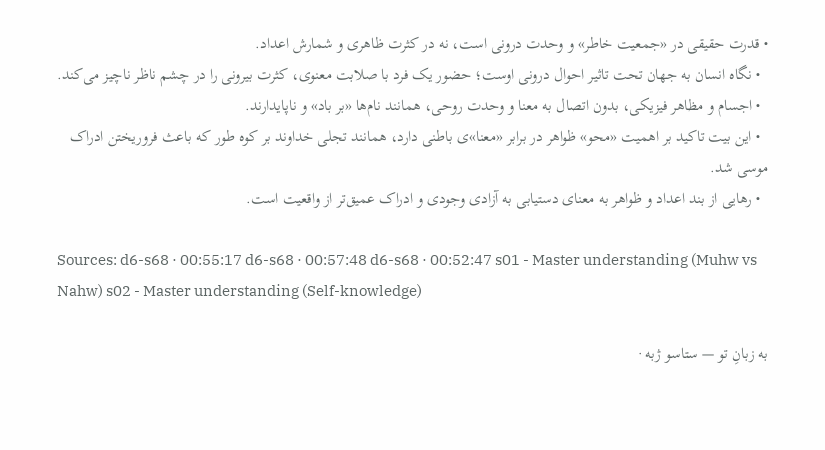• قدرت حقیقی در «جمعیت خاطر» و وحدت درونی است، نه در کثرت ظاهری و شمارش اعداد.
  • نگاه انسان به جهان تحت تاثیر احوال درونی اوست؛ حضور یک فرد با صلابت معنوی، کثرت بیرونی را در چشم ناظر ناچیز می‌کند.
  • اجسام و مظاهر فیزیکی، بدون اتصال به معنا و وحدت روحی، همانند نام‌ها «بر باد» و ناپایدارند.
  • این بیت تاکید بر اهمیت «محو» ظواهر در برابر «معنا»ی باطنی دارد، همانند تجلی خداوند بر کوه طور که باعث فروریختن ادراک موسی شد.
  • رهایی از بند اعداد و ظواهر به معنای دستیابی به آزادی وجودی و ادراک عمیق‌تر از واقعیت است.

Sources: d6-s68 · 00:55:17 d6-s68 · 00:57:48 d6-s68 · 00:52:47 s01 - Master understanding (Muhw vs Nahw) s02 - Master understanding (Self-knowledge)

به زبانِ تو — ستاسو ژبه ·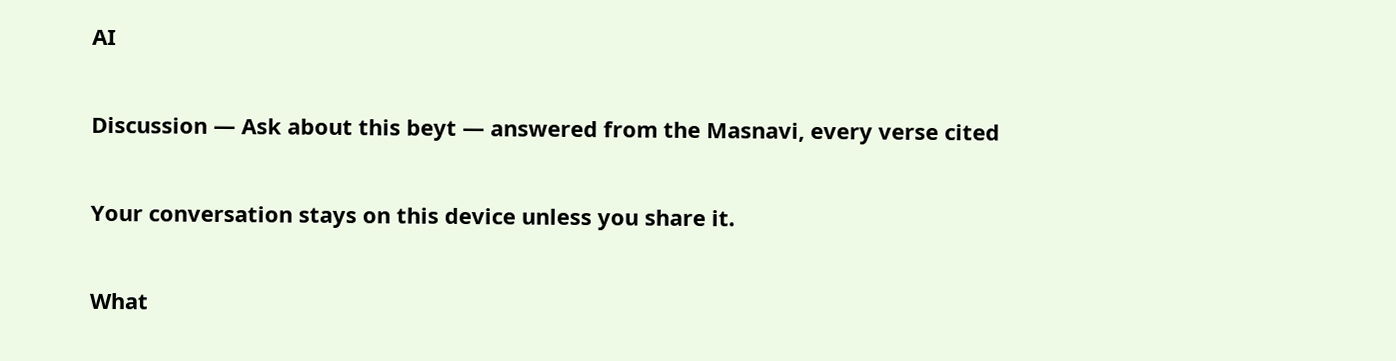AI

Discussion — Ask about this beyt — answered from the Masnavi, every verse cited

Your conversation stays on this device unless you share it.

What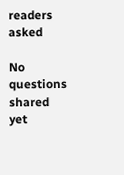readers asked

No questions shared yet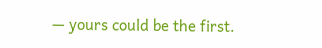— yours could be the first.